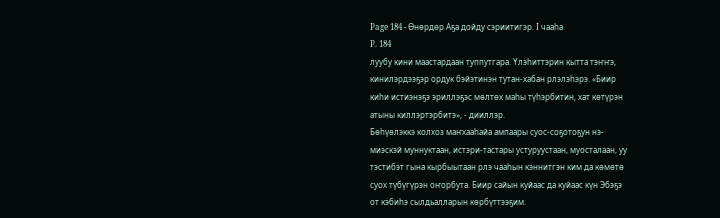Page 184 - Өнөрдөр Аҕа дойду сэриитигэр. I чааһа
P. 184
луубу кини маастардаан туппутгара. Үлэһиттэрин кытта тэҥҥэ,
кинилэрдээҕэр ордук бэйэтинэн тутан-хабан рлэлэһэрэ. «Биир
киһи истиэнэҕэ эриллэҕэс мөлтөх маһы түһэрбитин, хат көтүрэн
атыны киллэртэрбитэ», - дииллэр.
Бөһүөлэккэ колхоз маҥхааһайа ампаары суос-соҕотоҕун нэ-
миэскэй муннуктаан, истэри-тастары устуруустаан, муосталаан, уу
тэстибэт гына кырбыытаан рлэ чааһын кэннитгэн ким да көмөтө
суох түбүгүрэн оҥорбута. Биир сайын куйаас да куйаас күн Эбэҕэ
от кэбиһэ сылдьалларын көрбүттээҕим.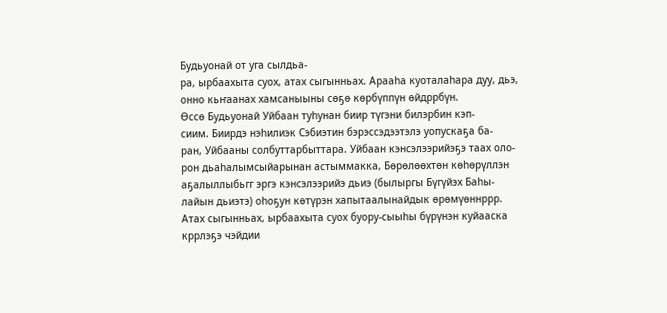Будьуонай от уга сылдьа-
ра, ырбаахыта суох, атах сыгынньах. Арааһа куоталаһара дуу, дьэ,
онно кьҥаанах хамсаныыны сөҕө көрбүппүн өйдррбүн.
Өссө Будьуонай Уйбаан туһунан биир түгэни билэрбин кэп-
сиим. Биирдэ нэһилиэк Сэбиэтин бэрэссэдээтэлэ уопускаҕа ба-
ран, Уйбааны солбуттарбыттара. Уйбаан кэнсэлээрийэҕэ таах оло-
рон дьаһалымсыйарынан астыммакка, Бөрөлөөхтөн көһөрүллэн
аҕалыллыбьгг эргэ кэнсэлээрийэ дьиэ (былыргы Бүгүйэх Баһы-
лайын дьиэтэ) оһоҕун көтүрэн хапытаалынайдык өрөмүөннррр.
Атах сыгынньах, ырбаахыта суох буору-сыыһы бүрүнэн куйааска
кррлэҕэ чэйдии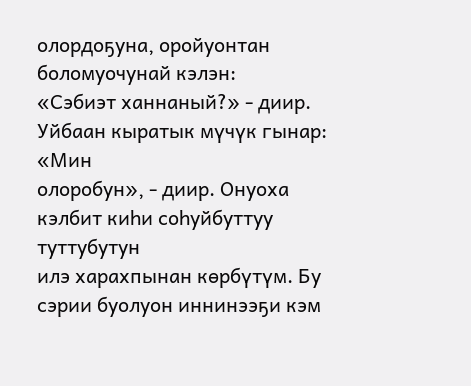олордоҕуна, оройуонтан боломуочунай кэлэн:
«Сэбиэт ханнаный?» - диир. Уйбаан кыратык мүчүк гынар: «Мин
олоробун», - диир. Онуоха кэлбит киһи соһуйбуттуу туттубутун
илэ харахпынан көрбүтүм. Бу сэрии буолуон иннинээҕи кэм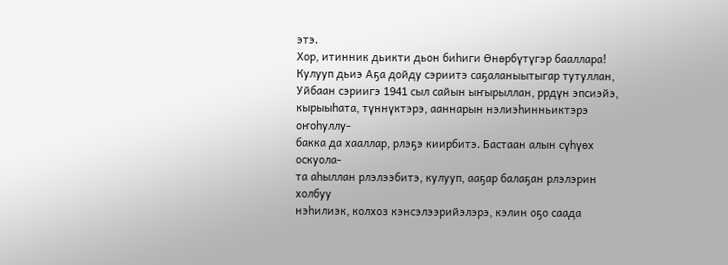этэ.
Хор, итинник дьикти дьон биһиги Өнөрбүтүгэр бааллара!
Кулууп дьиэ Аҕа дойду сэриитэ саҕаланыытыгар тутуллан,
Уйбаан сэриигэ 1941 сыл сайын ыҥырыллан, ррдүн эпсиэйэ,
кырыыһата, түннүктэрэ, ааннарын нэлиэһинньиктэрэ оҥоһуллу-
бакка да хааллар, рлэҕэ киирбитэ. Бастаан алын сүһүөх оскуола-
та аһыллан рлэлээбитэ, кулууп, ааҕар балаҕан рлэлэрин холбуу
нэһилиэк, колхоз кэнсэлээрийэлэрэ, кэлин оҕо саада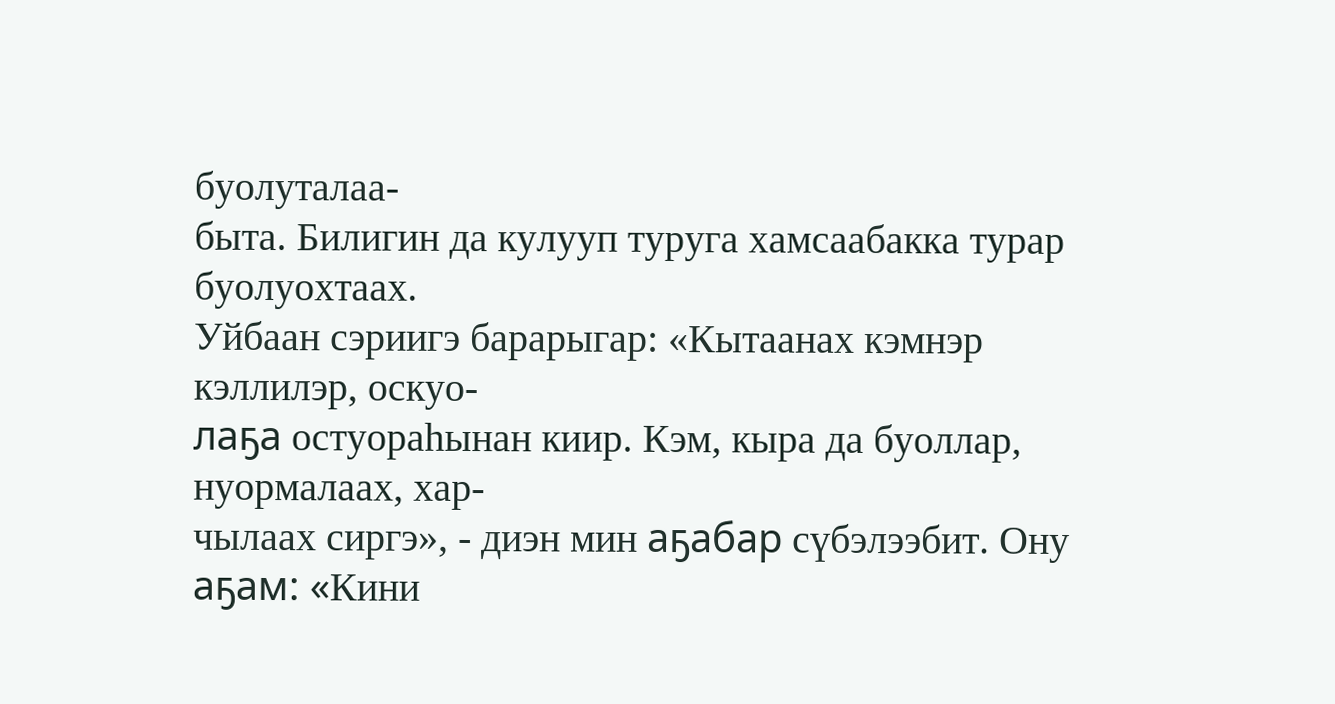буолуталаа-
быта. Билигин да кулууп туруга хамсаабакка турар буолуохтаах.
Уйбаан сэриигэ барарыгар: «Кытаанах кэмнэр кэллилэр, оскуо-
лаҕа остуораһынан киир. Кэм, кыра да буоллар, нуормалаах, хар-
чылаах сиргэ», - диэн мин аҕабар сүбэлээбит. Ону аҕам: «Кини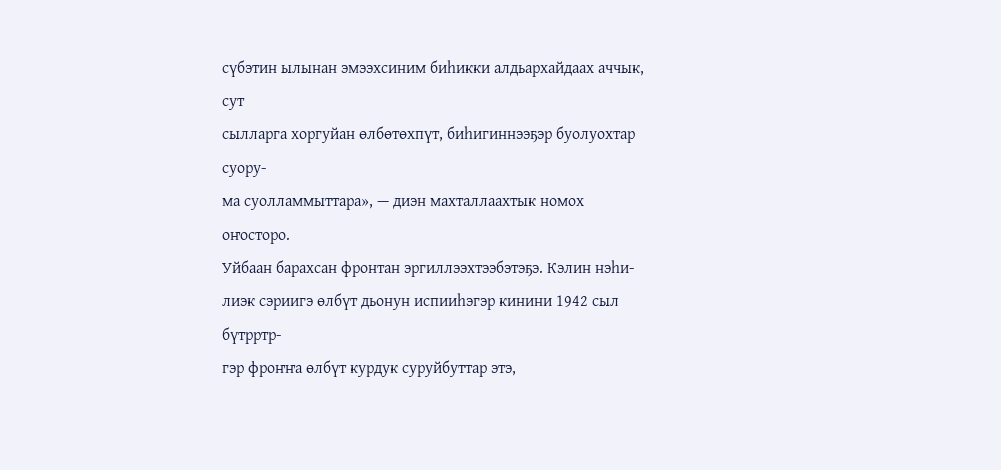сүбэтин ылынан эмээхсиним биһикки алдьархайдаах аччык, сут
сылларга хоргуйан өлбөтөхпүт, биһигиннээҕэр буолуохтар суору-
ма суолламмыттара», — диэн махталлаахтык номох оҥосторо.
Уйбаан барахсан фронтан эргиллээхтээбэтэҕэ. Кэлин нэһи-
лиэк сэриигэ өлбүт дьонун испииһэгэр кинини 1942 сыл бүтрртр-
гэр фроҥҥа өлбүт курдук суруйбуттар этэ,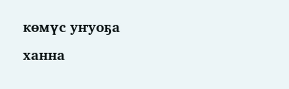көмүс уҥуоҕа ханна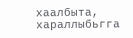хаалбыта, хараллыбьгга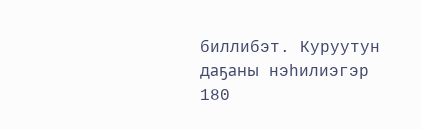биллибэт. Куруутун даҕаны нэһилиэгэр
180